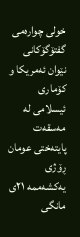خولی چوارەمی گفتۆگۆکانی نێوان ئەمریکا و کۆماری ئیسلامی لە مەسقەت پایتەختی عومان ڕۆژی یەکشەممە ٢١ی مانگی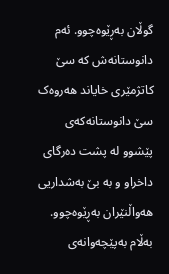گوڵان بەڕێوەچوو. ئەم دانوستانەش کە سێ کاتژمێری خایاند هەروەک سێ دانوستانەکەی پێشوو لە پشت دەرگای داخراو و بە بێ بەشداریی هەواڵنێران بەڕێوەچوو. بەڵام بەپێچەوانەی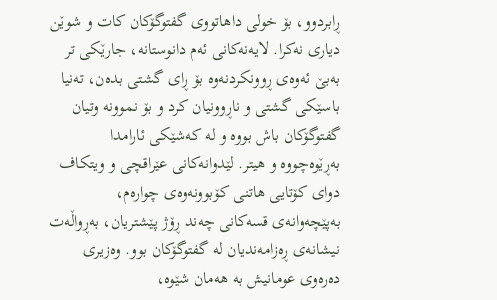ڕابردوو، بۆ خولی داهاتووی گفتوگۆکان کات و شوێن دیاری نەکرا. لایەنەکانی ئەم دانوستانە، جارێکی تر بەبێ ئەوەی ڕوونکردنەوە بۆ ڕای گشتی بدەن، تەنیا باسێکی گشتی و ناڕوونیان کرد و بۆ نموونە وتیان گفتوگۆکان باش بووە و لە کەشێکی ئارامدا بەڕێوەچووە و هیتر. لێدوانەکانی عێراقچی و ویتکاف دوای کۆتایی هاتنی کۆبوونەوەی چوارەم، بەپێچەوانەی قسەکانی چەند ڕۆژ پێشتریان، بەڕواڵەت نیشانەی ڕەزامەندیان لە گفتوگۆکان بوو. وەزیری دەرەوی عومانیش بە هەمان شێوە،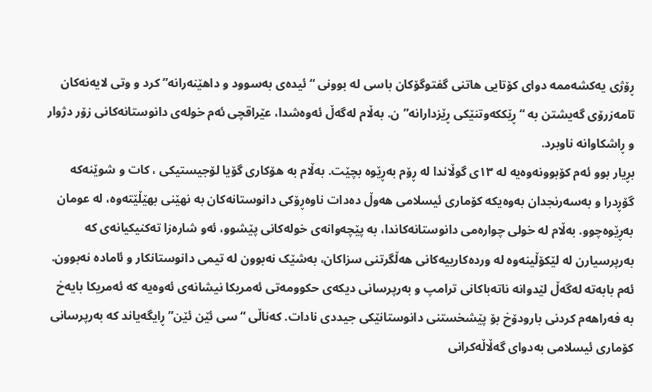ڕۆژی یەکشەممە دوای کۆتایی هاتنی گفتوگۆکان باسی لە بوونی “ئیدەی بەسوود و داهێنەرانە” کرد و وتی لایەنەکان تامەزرۆی گەیشتن بە “ڕێککەوتنێکی ڕێزدارانە”ن. بەڵام لەگەڵ ئەوەشدا، عێراقچی ئەم خولەی دانوستانەکانی زۆر دژوار و ڕاشکاوانە ناوبرد.
بڕیار بوو ئەم کۆبوونەوەیە لە ١٣ی گوڵاندا لە ڕۆم بەڕێوە بچێت. بەڵام بە هۆکاری گۆیا لۆجیستیکی ، کات و شوێنەکە گۆڕدرا و بەسەرنجدان بەوەیکە کۆماری ئیسلامی هەوڵ دەدات ناوەڕۆکی دانوستانەکان بە نهێنی بهێڵێتەوە، لە عومان بەڕێوەچوو. بەڵام لە خولی چوارەمی دانوستانەکاندا، بە پێچەوانەی خولەکانی پێشوو، ئەو شارەزا تەکنیکیانەی کە بەرپرسیارن لە لێکۆڵینەوە لە وردەکارییەکانی هەڵگرتنی سزاکان، بەشێک نەبوون لە تیمی دانوستانکار و ئامادە نەبوون. ئەم بابەتە لەگەڵ لێدوانە ناتەباکانی ترامپ و بەرپرسانی دیکەی حکوومەتی ئەمریکا نیشانەی ئەوەیە کە ئەمریکا بایەخ بە فەراهەم کردنی بارودۆخ بۆ پێشخستنی دانوستانێکی جیددی نادات. کەناڵی “سی ئێن ئێن” ڕایگەیاند کە بەرپرسانی کۆماری ئیسلامی بەدوای گەڵاڵەکرانی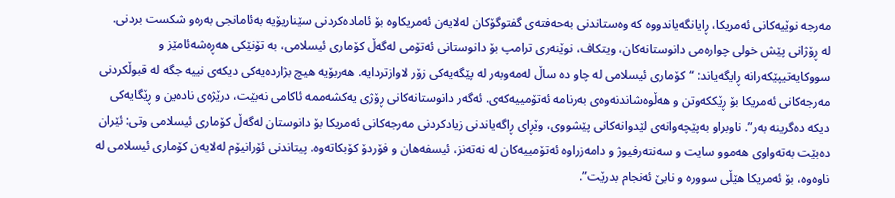مەرجە نوێیەکانی ئەمریکا، ڕایانگەیاندووە کە وەستاندنی بەحەفتەی گفتوگۆکان لەلایەن ئەمریکاوە بۆ ئامادەکردنی سێناریۆیە بەئامانجی بەرەو شکست بردنی.
لە ڕۆژانی پێش خولی چوارەمی دانوستانەکان، ویتکاف، نوێنەری ترامپ بۆ دانوستانی ئەتۆمی لەگەڵ کۆماری ئیسلامی، بە تۆنێکی هەڕەشەئامێز و سووکایەتیپێکەرانە ڕایگەیاند: “کۆماری ئیسلامی لە چاو دە ساڵ لەمەوبەر لە پێگەیەکی زۆر لاوازتردایە. هەربۆیە هیچ بژاردەیەکی دیکەی نییە جگە لە قبوڵکردنی مەرجەکانی ئەمریکا بۆ ڕێککەوتن و هەڵوەشاندنەوەی بەرنامە ئەتۆمییەکەی. ئەگەر دانوستانەکانی ڕۆژی یەکشەممە ئاکامی نەبێت، درێژەی نادەین و ڕێگایەکی دیکە دەگرینە بەر”. ناوبراو بەپێچەوانەی لێدوانەکانی پێشووی، وێڕای ڕاگەیاندنی زیادکردنی مەرجەکانی ئەمریکا بۆ دانوستان لەگەڵ کۆماری ئیسلامی وتی: ئێران دەبێت بەتەواوی هەموو سایت و سەنتەرفیوژ و دامەزراوە ئەتۆمییەکان لە نەتەنز، ئیسفەهان و فۆردۆ کۆبکاتەوە. پیتاندنی ئۆرانیۆم لەلایەن کۆماری ئیسلامی لە ناوەوە، بۆ ئەمریکا هێڵی سوورە و نابێ ئەنجام بدرێت”.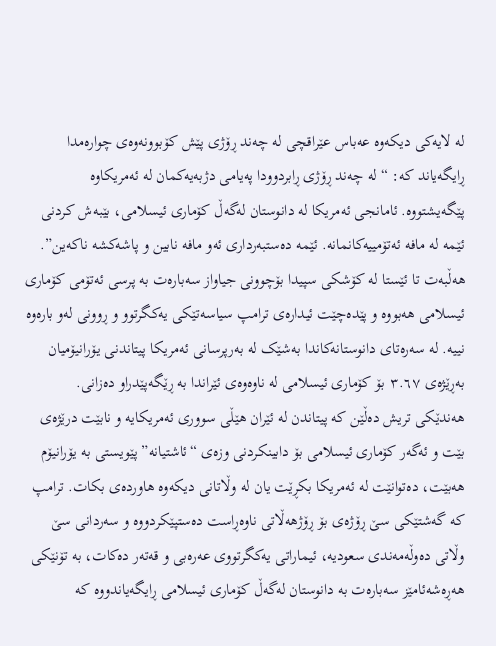لە لایەکی دیکەوە عەباس عێراقچی لە چەند ڕۆژی پێش کۆبوونەوەی چوارەمدا ڕایگەیاند کە: “لە چەند ڕۆژی ڕابردوودا پەیامی دژبەیەکمان لە ئەمریکاوە پێگەیشتووە. ئامانجی ئەمریکا لە دانوستان لەگەڵ کۆماری ئیسلامی، بێبەش کردنی ئێمە لە مافە ئەتۆمییەکانمانە. ئێمە دەستبەرداری ئەو مافە نابین و پاشەکشە ناکەین”.
هەڵبەت تا ئێستا لە کۆشکی سپیدا بۆچوونی جیاواز سەبارەت بە پرسی ئەتۆمی کۆماری ئیسلامی هەبووە و پێدەچێت ئیدارەی ترامپ سیاسەتێکی یەکگرتوو و ڕوونی لەو بارەوە نییە. لە سەرەتای دانوستانەکاندا بەشێک لە بەرپرسانی ئەمریکا پیتاندنی یۆرانیۆمیان بەڕێژەی ٣.٦٧ بۆ کۆماری ئیسلامی لە ناوەوەی ئێراندا بە ڕێگەپێدراو دەزانی. هەندێکی تریش دەڵێن کە پیتاندن لە ئێران هێڵی سووری ئەمریکایە و نابێت درێژەی بێت و ئەگەر کۆماری ئیسلامی بۆ دابینکردنی وزەی “ئاشتیانە” پێویستی بە یۆرانیۆم هەبێت، دەتوانێت لە ئەمریکا بکڕێت یان لە وڵاتانی دیکەوە هاوردەی بکات. ترامپ کە گەشتێکی سێ ڕۆژەی بۆ ڕۆژهەڵاتی ناوەڕاست دەستپێکردووە و سەردانی سێ وڵاتی دەوڵەمەندی سعودیە، ئیماراتی یەکگرتووی عەرەبی و قەتەر دەکات، بە تۆنێکی هەڕەشەئامێز سەبارەت بە دانوستان لەگەڵ کۆماری ئیسلامی ڕایگەیاندووە کە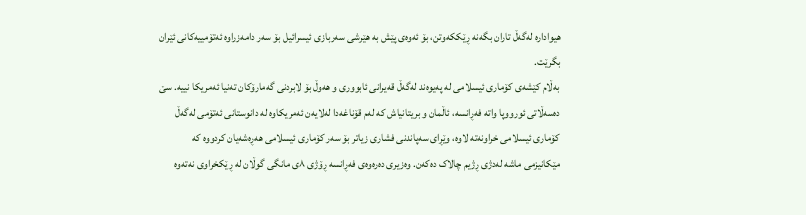هیوادارە لەگەڵ تاران بگەنە ڕێککەوتن، بۆ ئەوەی پێش بە هێرشی سەربازی ئیسرائیل بۆ سەر دامەزراوە ئەتۆمییەکانی ئێران بگرێت.
بەڵام کێشەی کۆماری ئیسلامی لە پەیوەند لەگەڵ قەیرانی ئابووری و هەوڵ بۆ لابردنی گەمارۆکان تەنیا ئەمریکا نییە. سێ دەسەڵاتی ئورووپا واتە فەڕانسە، ئاڵمان و بریتانیاش کە لەم قۆناغەدا لەلایەن ئەمریکاوە لە دانوستانی ئەتۆمی لەگەڵ کۆماری ئیسلامی خراونەتە لاوە، وێڕای سەپاندنی فشاری زیاتر بۆ سەر کۆماری ئیسلامی هەڕەشەیان کردووە کە مێکانیزمی ماشە لەدژی ڕژیم چالاک دەکەن. وەزیری دەرەوەی فەڕانسە ڕۆژی ٨ی مانگی گوڵان لە ڕێکخراوی نەتەوە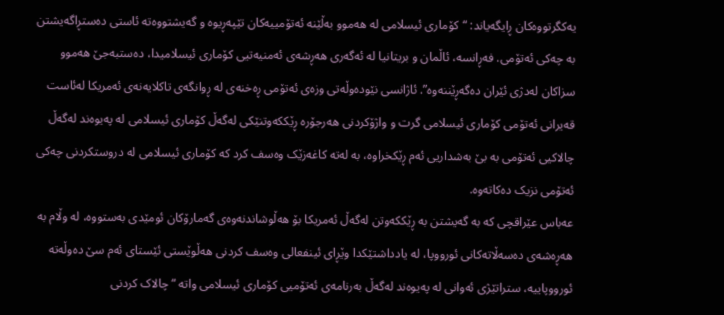یەکگرتووەکان ڕایگەیاند: “کۆماری ئیسلامی لە هەموو بەڵێنە ئەتۆمییەکان تێپەڕیوە و گەیشتووەتە ئاستی دەستڕاگەیشتن بە چەکی ئەتۆمی. فەڕانسە، ئاڵمان و بریتانیا لە ئەگەری هەڕشەی ئەمنیەتیی کۆماری ئیسلامیدا، دەستبەجێ هەموو سزاکان لەدژی ئێران دەگەڕێننەوە”. ئاژانسی نێودەوڵەتی وزەی ئەتۆمی ڕەخنەی لە ڕوانگەی تاکلایەنەی ئەمریکا لەئاست قەیرانی ئەتۆمی کۆماری ئیسلامی گرت و واژۆکردنی هەرجۆرە ڕێککەوتنێکی لەگەڵ کۆماری ئیسلامی لە پەیوەند لەگەڵ چالاکیی ئەتۆمی بە بێ بەشداریی ئەم ڕێکخراوە، بە لەتە کاغەزێک وەسف کرد کە کۆماری ئیسلامی لە دروستکردنی چەکی ئەتۆمی نزیک دەکاتەوە.
عەباس عێراقچی کە بە گەیشتن بە ڕێککەوتن لەگەڵ ئەمریکا بۆ هەڵوشاندنەوەی گەمارۆکان ئومێدی بەستووە، لە وڵام بە هەڕەشەی دەسەڵاتەکانی ئورووپا، لە یادداشتێکدا وێڕای ئینفعالی وەسف کردنی هەڵوێستی ئێستای ئەم سێ دەوڵەتە ئورووپاییە، ستراتێژی ئەوانی لە پەیوەند لەگەڵ بەرنامەی ئەتۆمیی کۆماری ئیسلامی واتە “چالاک کردنی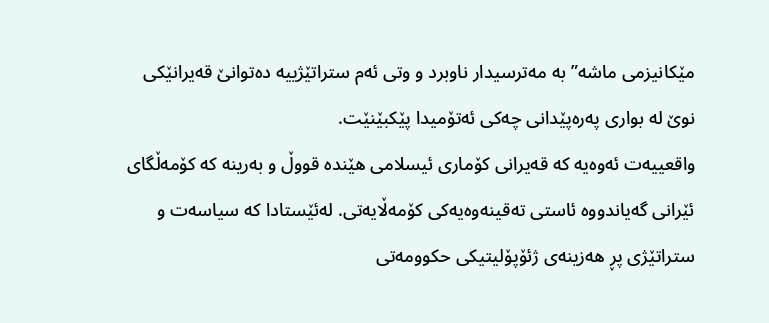مێکانیزمی ماشە” بە مەترسیدار ناوبرد و وتی ئەم ستراتێژییە دەتوانێ قەیرانێکی نوێ لە بواری پەرەپێدانی چەکی ئەتۆمیدا پێکبێنێت.
واقعییەت ئەوەیە کە قەیرانی کۆماری ئیسلامی هێندە قووڵ و بەرینە کە کۆمەڵگای ئێرانی گەیاندووە ئاستی تەقینەوەیەکی کۆمەڵایەتی. لەئێستادا کە سیاسەت و ستراتێژی پڕ هەزینەی ژئۆپۆلیتیکی حکوومەتی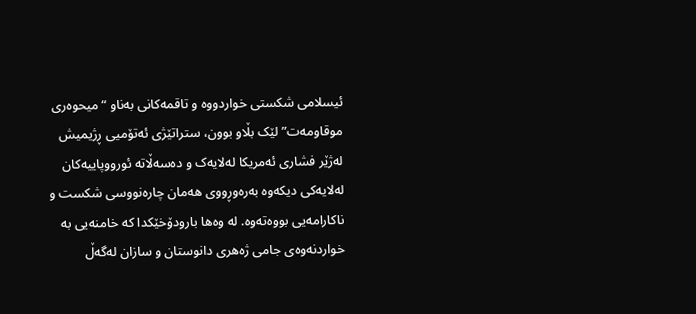ئیسلامی شکستی خواردووە و تاقمەکانی بەناو “میحوەری موقاومەت” لێک بڵاو بوون، ستراتێژی ئەتۆمیی ڕژیمیش لەژێر فشاری ئەمریکا لەلایەک و دەسەڵاتە ئورووپاییەکان لەلایەکی دیکەوە بەرەوڕووی هەمان چارەنووسی شکست و ناکارامەیی بووەتەوە. لە وەها بارودۆخێکدا کە خامنەیی بە خواردنەوەی جامی ژەهری دانوستان و سازان لەگەڵ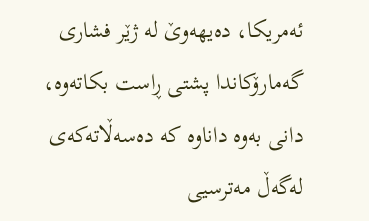ئەمریکا، دەیهەوێ لە ژێر فشاری گەمارۆکاندا پشتی ڕاست بکاتەوە، دانی بەوە داناوە کە دەسەڵاتەکەی لەگەڵ مەترسیی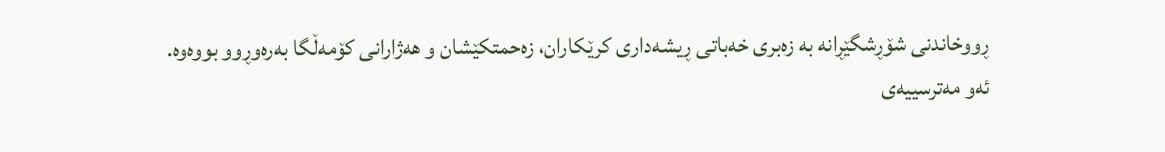ڕووخاندنی شۆڕشگێڕانە بە زەبری خەباتی ڕیشەداری کرێکاران، زەحمتکێشان و هەژارانی کۆمەڵگا بەرەوڕوو بووەوە. ئەو مەترسییەی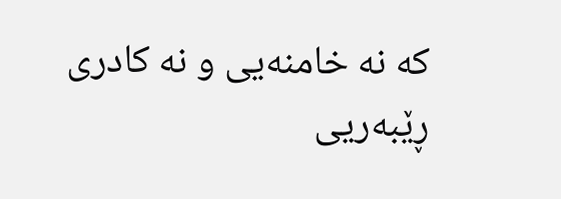کە نە خامنەیی و نە کادری ڕێبەریی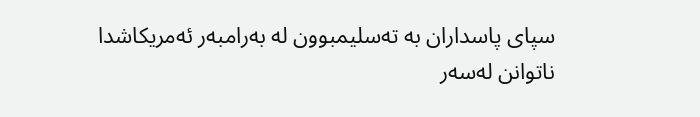سپای پاسداران بە تەسلیمبوون لە بەرامبەر ئەمریکاشدا ناتوانن لەسەر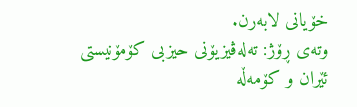خۆیانی لابەرن.
وتەی ڕۆژ: تەلەڤیزیۆنی حیزبی کۆمۆنیستی ئێران و کۆمەڵە